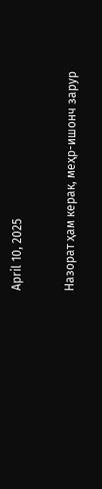April 10, 2025

Назорат ҳам керак, меҳр-ишонч зарур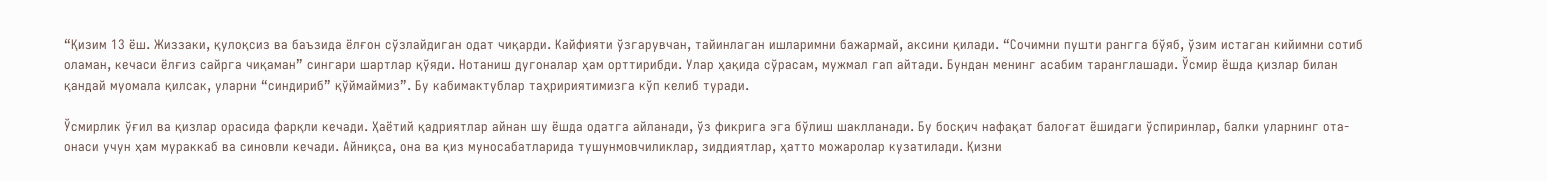“Қизим 13 ёш. Жиззаки, қулоқсиз ва баъзида ёлғон сўзлайдиган одат чиқарди. Кайфияти ўзгарувчан, тайинлаган ишларимни бажармай, аксини қилади. “Сочимни пушти рангга бўяб, ўзим истаган кийимни сотиб оламан, кечаси ёлғиз сайрга чиқаман” сингари шартлар қўяди. Нотаниш дугоналар ҳам орттирибди. Улар ҳақида сўрасам, мужмал гап айтади. Бундан менинг асабим таранглашади. Ўсмир ёшда қизлар билан қандай муомала қилсак, уларни “синдириб” қўймаймиз”. Бу кабимактублар таҳририятимизга кўп келиб туради.

Ўсмирлик ўғил ва қизлар орасида фарқли кечади. Ҳаётий қадриятлар айнан шу ёшда одатга айланади, ўз фикрига эга бўлиш шаклланади. Бу босқич нафақат балоғат ёшидаги ўспиринлар, балки уларнинг ота-онаси учун ҳам мураккаб ва синовли кечади. Айниқса, она ва қиз муносабатларида тушунмовчиликлар, зиддиятлар, ҳатто можаролар кузатилади. Қизни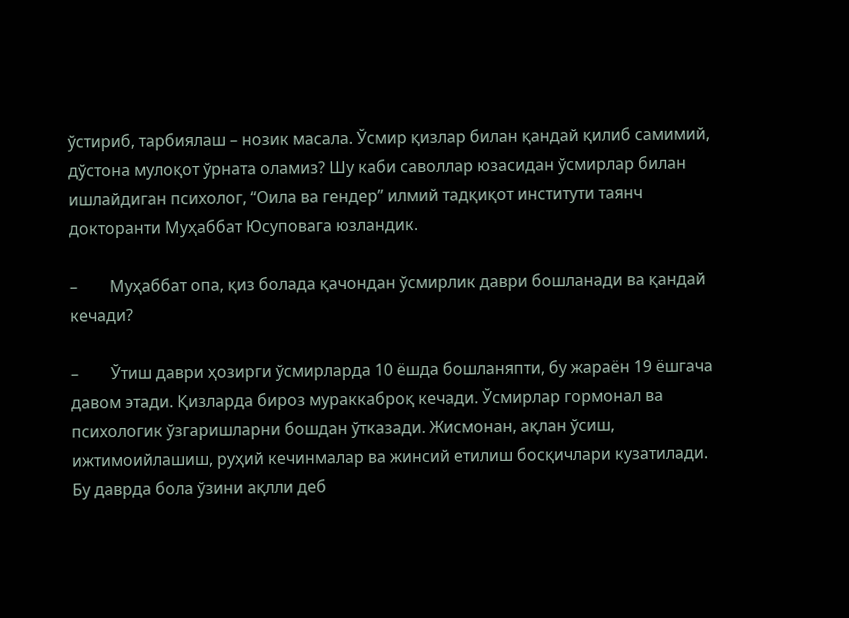ўстириб, тарбиялаш – нозик масала. Ўсмир қизлар билан қандай қилиб самимий, дўстона мулоқот ўрната оламиз? Шу каби саволлар юзасидан ўсмирлар билан ишлайдиган психолог, “Оила ва гендер” илмий тадқиқот институти таянч докторанти Муҳаббат Юсуповага юзландик.

–        Муҳаббат опа, қиз болада қачондан ўсмирлик даври бошланади ва қандай кечади?

–        Ўтиш даври ҳозирги ўсмирларда 10 ёшда бошланяпти, бу жараён 19 ёшгача давом этади. Қизларда бироз мураккаброқ кечади. Ўсмирлар гормонал ва психологик ўзгаришларни бошдан ўтказади. Жисмонан, ақлан ўсиш, ижтимоийлашиш, руҳий кечинмалар ва жинсий етилиш босқичлари кузатилади. Бу даврда бола ўзини ақлли деб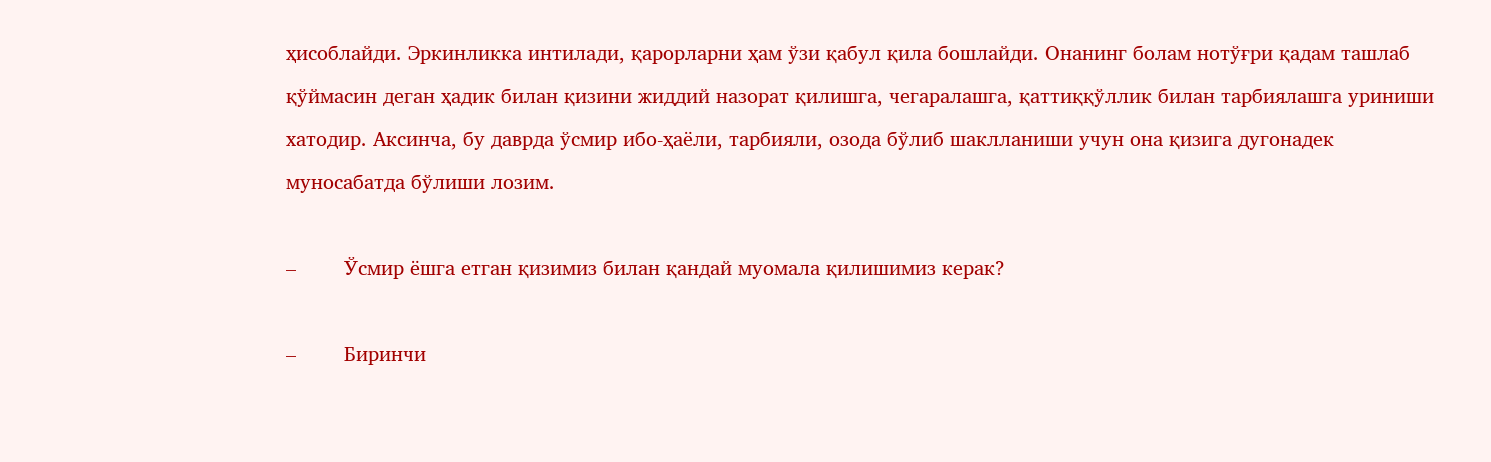ҳисоблайди. Эркинликка интилади, қарорларни ҳам ўзи қабул қила бошлайди. Онанинг болам нотўғри қадам ташлаб қўймасин деган ҳадик билан қизини жиддий назорат қилишга, чегаралашга, қаттиққўллик билан тарбиялашга уриниши хатодир. Аксинча, бу даврда ўсмир ибо-ҳаёли, тарбияли, озода бўлиб шаклланиши учун она қизига дугонадек муносабатда бўлиши лозим.

–        Ўсмир ёшга етган қизимиз билан қандай муомала қилишимиз керак?

–        Биринчи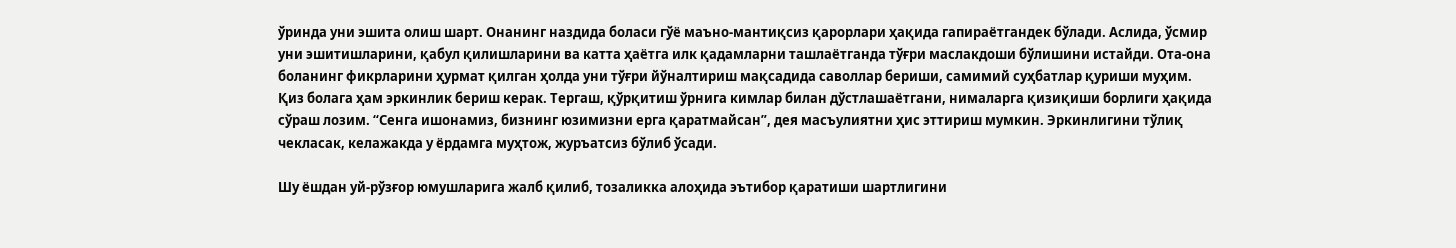ўринда уни эшита олиш шарт. Онанинг наздида боласи гўё маъно-мантиқсиз қарорлари ҳақида гапираётгандек бўлади. Аслида, ўсмир уни эшитишларини, қабул қилишларини ва катта ҳаётга илк қадамларни ташлаётганда тўғри маслакдоши бўлишини истайди. Ота-она боланинг фикрларини ҳурмат қилган ҳолда уни тўғри йўналтириш мақсадида саволлар бериши, самимий суҳбатлар қуриши муҳим. Қиз болага ҳам эркинлик бериш керак. Тергаш, қўрқитиш ўрнига кимлар билан дўстлашаётгани, нималарга қизиқиши борлиги ҳақида сўраш лозим. “Сенга ишонамиз, бизнинг юзимизни ерга қаратмайсан”, дея масъулиятни ҳис эттириш мумкин. Эркинлигини тўлиқ чекласак, келажакда у ёрдамга муҳтож, журъатсиз бўлиб ўсади.

Шу ёшдан уй-рўзғор юмушларига жалб қилиб, тозаликка алоҳида эътибор қаратиши шартлигини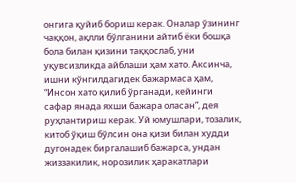онгига қуйиб бориш керак. Оналар ўзининг чаққон, ақлли бўлганини айтиб ёки бошқа бола билан қизини таққослаб, уни уқувсизликда айблаши ҳам хато. Аксинча, ишни кўнгилдагидек бажармаса ҳам, “Инсон хато қилиб ўрганади, кейинги сафар янада яхши бажара оласан”, дея руҳлантириш керак. Уй юмушлари, тозалик, китоб ўқиш бўлсин она қизи билан худди дугонадек биргалашиб бажарса, ундан жиззакилик, норозилик ҳаракатлари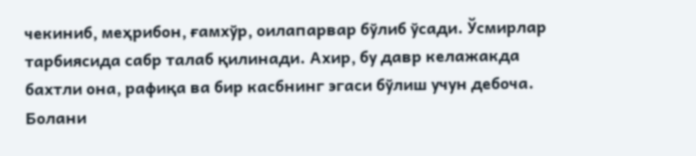чекиниб, меҳрибон, ғамхўр, оилапарвар бўлиб ўсади. Ўсмирлар тарбиясида сабр талаб қилинади. Ахир, бу давр келажакда бахтли она, рафиқа ва бир касбнинг эгаси бўлиш учун дебоча. Болани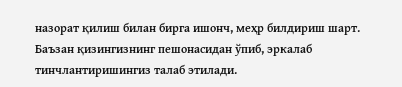назорат қилиш билан бирга ишонч, меҳр билдириш шарт. Баъзан қизингизнинг пешонасидан ўпиб, эркалаб тинчлантиришингиз талаб этилади.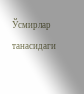Ўсмирлар танасидаги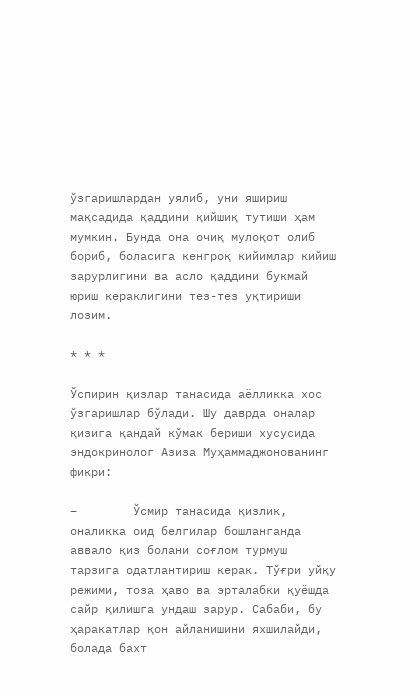ўзгаришлардан уялиб, уни яшириш мақсадида қаддини қийшиқ тутиши ҳам мумкин. Бунда она очиқ мулоқот олиб бориб, боласига кенгроқ кийимлар кийиш зарурлигини ва асло қаддини букмай юриш кераклигини тез-тез уқтириши лозим.

* * *

Ўспирин қизлар танасида аёлликка хос ўзгаришлар бўлади. Шу даврда оналар қизига қандай кўмак бериши хусусида эндокринолог Азиза Муҳаммаджонованинг фикри:

–        Ўсмир танасида қизлик, оналикка оид белгилар бошланганда аввало қиз болани соғлом турмуш тарзига одатлантириш керак. Тўғри уйқу режими, тоза ҳаво ва эрталабки қуёшда сайр қилишга ундаш зарур. Сабаби, бу ҳаракатлар қон айланишини яхшилайди, болада бахт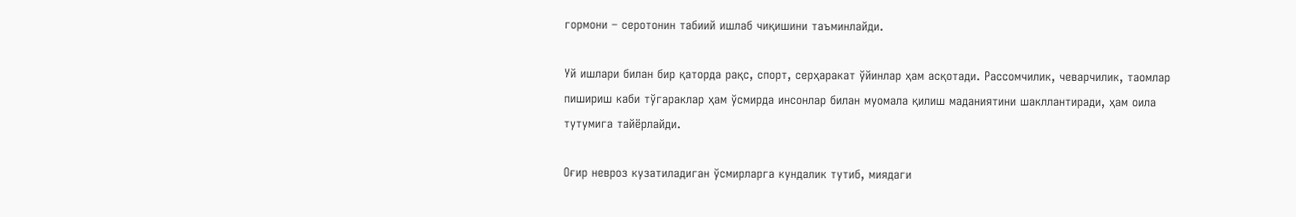гормони – серотонин табиий ишлаб чиқишини таъминлайди.

Уй ишлари билан бир қаторда рақс, спорт, серҳаракат ўйинлар ҳам асқотади. Рассомчилик, чеварчилик, таомлар пишириш каби тўгараклар ҳам ўсмирда инсонлар билан муомала қилиш маданиятини шакллантиради, ҳам оила тутумига тайёрлайди.

Оғир невроз кузатиладиган ўсмирларга кундалик тутиб, миядаги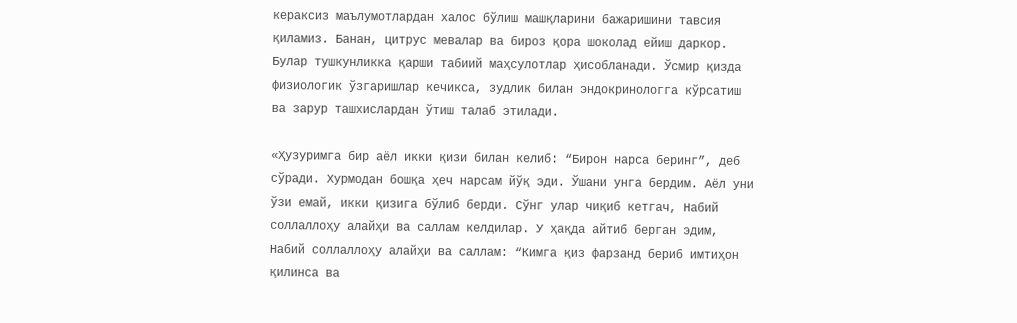кераксиз маълумотлардан халос бўлиш машқларини бажаришини тавсия қиламиз. Банан, цитрус мевалар ва бироз қора шоколад ейиш даркор. Булар тушкунликка қарши табиий маҳсулотлар ҳисобланади. Ўсмир қизда физиологик ўзгаришлар кечикса, зудлик билан эндокринологга кўрсатиш ва зарур ташхислардан ўтиш талаб этилади.

«Ҳузуримга бир аёл икки қизи билан келиб: “Бирон нарса беринг”, деб сўради. Хурмодан бошқа ҳеч нарсам йўқ эди. Ўшани унга бердим. Аёл уни ўзи емай, икки қизига бўлиб берди. Сўнг улар чиқиб кетгач, Набий соллаллоҳу алайҳи ва саллам келдилар. У ҳақда айтиб берган эдим, Набий соллаллоҳу алайҳи ва саллам: “Кимга қиз фарзанд бериб имтиҳон қилинса ва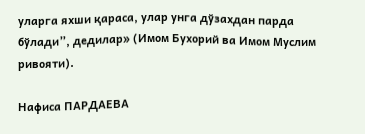уларга яхши қараса, улар унга дўзахдан парда бўлади”, дедилар» (Имом Бухорий ва Имом Муслим ривояти).

Нафиса ПАРДАЕВА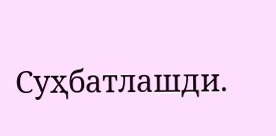Суҳбатлашди.